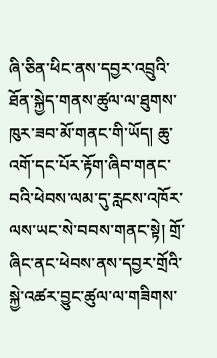ཞི་ཅིན་ཕིང་ནས་དབྱར་འབྲུའི་ཐོན་སྐྱེད་གནས་ཚུལ་ལ་ཐུགས་ཁུར་ཟབ་མོ་གནང་གི་ཡོད། ཆུ་འགོ་དང་པོར་རྟོག་ཞིབ་གནང་བའི་ཕེབས་ལམ་དུ་རླངས་འཁོར་ལས་ཡང་སེ་བབས་གནང་སྟེ། གྲོ་ཞིང་ནང་ཕེབས་ནས་དབྱར་གྲོའི་སྐྱེ་འཚར་བྱུང་ཚུལ་ལ་གཟིགས་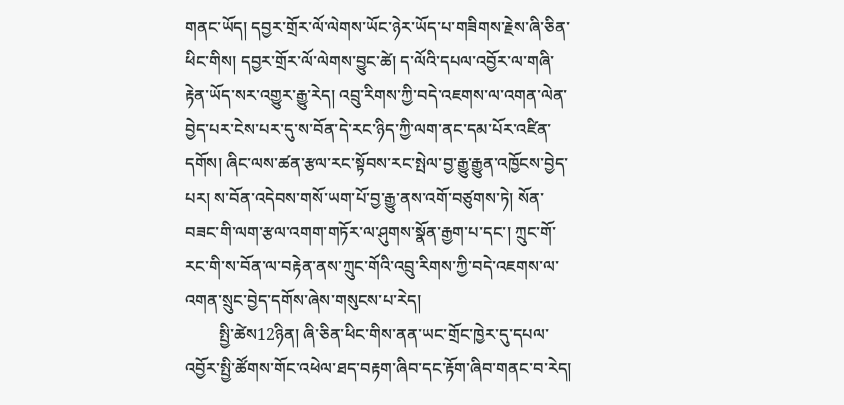གནང་ཡོད། དབྱར་གྲོར་ལོ་ལེགས་ཡོང་ཉེར་ཡོད་པ་གཟིགས་རྗེས་ཞི་ཅིན་ཕིང་གིས། དབྱར་གྲོར་ལོ་ལེགས་བྱུང་ཚེ། ད་ལོའི་དཔལ་འབྱོར་ལ་གཞི་རྟེན་ཡོད་སར་འགྱུར་རྒྱུ་རེད། འབྲུ་རིགས་ཀྱི་བདེ་འཇགས་ལ་འགན་ལེན་བྱེད་པར་ངེས་པར་དུ་ས་བོན་དེ་རང་ཉིད་ཀྱི་ལག་ནང་དམ་པོར་འཛིན་དགོས། ཞིང་ལས་ཚན་རྩལ་རང་སྟོབས་རང་སྤེལ་བྱ་རྒྱུ་རྒྱུན་འཁྱོངས་བྱེད་པར། ས་བོན་འདེབས་གསོ་ཡག་པོ་བྱ་རྒྱུ་ནས་འགོ་བཙུགས་ཏེ། སོན་བཟང་གི་ལག་རྩལ་འགག་གཏོར་ལ་ཤུགས་སྣོན་རྒྱག་པ་དང་། ཀྲུང་གོ་རང་གི་ས་བོན་ལ་བརྟེན་ནས་ཀྲུང་གོའི་འབྲུ་རིགས་ཀྱི་བདེ་འཇགས་ལ་འགན་སྲུང་བྱེད་དགོས་ཞེས་གསུངས་པ་རེད།
        སྤྱི་ཚེས12ཉིན། ཞི་ཅིན་ཕིང་གིས་ནན་ཡང་གྲོང་ཁྱེར་དུ་དཔལ་འབྱོར་སྤྱི་ཚོགས་གོང་འཕེལ་ཐད་བརྟག་ཞིབ་དང་རྟོག་ཞིབ་གནང་བ་རེད།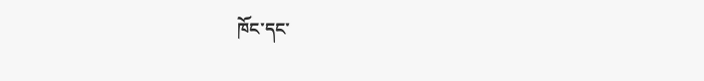ཁོང་དང་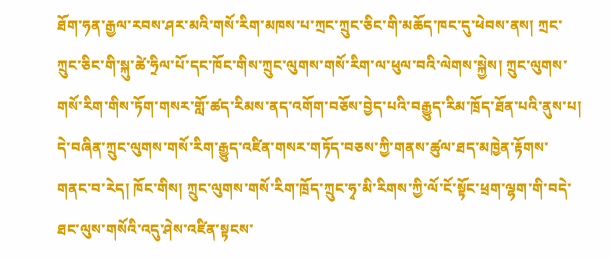ཐོག་ཧན་རྒྱལ་རབས་ཤར་མའི་གསོ་རིག་མཁས་པ་ཀྲང་ཀྲུང་ཅིང་གི་མཆོད་ཁང་དུ་ཕེབས་ནས། ཀྲང་ཀྲུང་ཅིང་གི་སྐུ་ཚེ་ཧྲིལ་པོ་དང་ཁོང་གིས་ཀྲུང་ལུགས་གསོ་རིག་ལ་ཕུལ་བའི་ལེགས་སྐྱེས། ཀྲུང་ལུགས་གསོ་རིག་གིས་ཏོག་གསར་གློ་ཚད་རིམས་ནད་འགོག་བཅོས་བྱེད་པའི་བརྒྱུད་རིམ་ཁྲོད་ཐོན་པའི་ནུས་པ། དེ་བཞིན་ཀྲུང་ལུགས་གསོ་རིག་རྒྱུད་འཛིན་གསར་གཏོད་བཅས་ཀྱི་གནས་ཚུལ་ཐད་མཁྱེན་རྟོགས་གནང་བ་རེད། ཁོང་གིས། ཀྲུང་ལུགས་གསོ་རིག་ཁྲོད་ཀྲུང་ཧྭ་མི་རིགས་ཀྱི་ལོ་ངོ་སྟོང་ཕྲག་ལྷག་གི་བདེ་ཐང་ལུས་གསོའི་འདུ་ཤེས་འཛིན་སྟངས་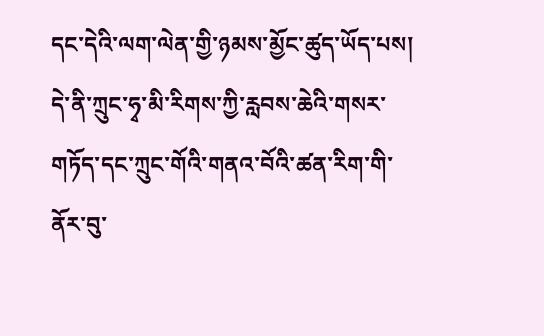དང་དེའི་ལག་ལེན་གྱི་ཉམས་མྱོང་ཚུད་ཡོད་པས། དེ་ནི་ཀྲུང་ཧྭ་མི་རིགས་ཀྱི་རླབས་ཆེའི་གསར་གཏོད་དང་ཀྲུང་གོའི་གནའ་བོའི་ཚན་རིག་གི་ནོར་བུ་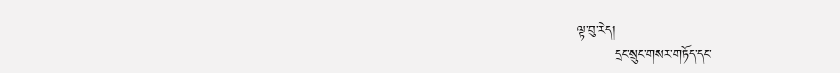ལྟ་བུ་རེད།
        དྲང་སྲུང་གསར་གཏོད་དང་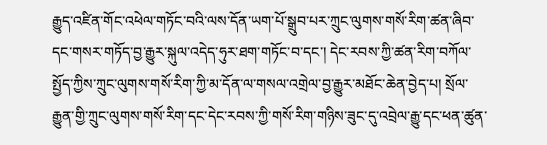རྒྱུད་འཛིན་གོང་འཕེལ་གཏོང་བའི་ལས་དོན་ཡག་པོ་སྒྲུབ་པར་ཀྲུང་ལུགས་གསོ་རིག་ཚན་ཞིབ་དང་གསར་གཏོད་བྱ་རྒྱུར་སྐུལ་འདེད་ཧུར་ཐག་གཏོང་བ་དང་། དེང་རབས་ཀྱི་ཚན་རིག་བཀོལ་སྤྱོད་ཀྱིས་ཀྲུང་ལུགས་གསོ་རིག་ཀྱི་མ་དོན་ལ་གསལ་འགྲེལ་བྱ་རྒྱུར་མཐོང་ཆེན་བྱེད་པ། སྲོལ་རྒྱུན་གྱི་ཀྲུང་ལུགས་གསོ་རིག་དང་དེང་རབས་ཀྱི་གསོ་རིག་གཉིས་ཟུང་དུ་འབྲེལ་རྒྱུ་དང་ཕན་ཚུན་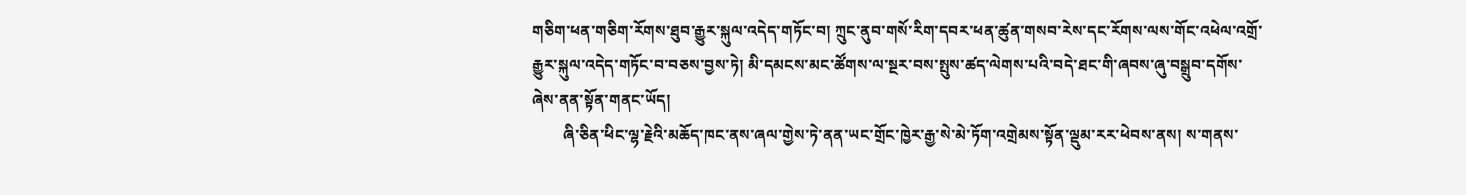གཅིག་ཕན་གཅིག་རོགས་ཐུབ་རྒྱུར་སྐུལ་འདེད་གཏོང་བ། ཀྲུང་ནུབ་གསོ་རིག་དབར་ཕན་ཚུན་གསབ་རེས་དང་རོགས་ལས་གོང་འཕེལ་འགྲོ་རྒྱུར་སྐུལ་འདེད་གཏོང་བ་བཅས་བྱས་ཏེ། མི་དམངས་མང་ཚོགས་ལ་སྔར་བས་སྤུས་ཚད་ལེགས་པའི་བདེ་ཐང་གི་ཞབས་ཞུ་བསྒྲུབ་དགོས་ཞེས་ནན་སྟོན་གནང་ཡོད།
        ཞི་ཅིན་ཕིང་ལྷ་རྗེའི་མཆོད་ཁང་ནས་ཞལ་གྱེས་ཏེ་ནན་ཡང་གྲོང་ཁྱེར་རྒྱ་སེ་མེ་ཏོག་འགྲེམས་སྟོན་ལྡུམ་རར་ཕེབས་ནས། ས་གནས་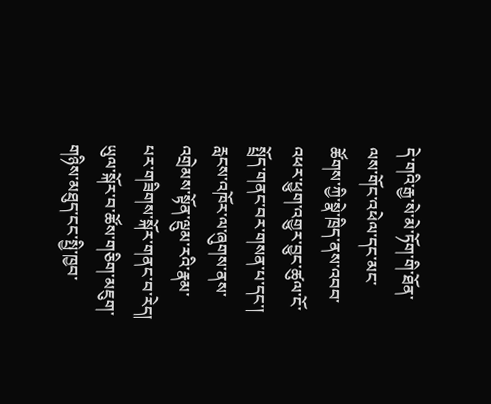དེ་གའི་རྒྱ་སེ་མེ་ཏོག་གི་ཐོན་ལས་གོང་འཕེལ་དང་མང་ཚོགས་ཀྱི་སྣེ་ཁྲིད་ནས་འབབ་འཕར་ཕྱུག་འགྱུར་བྱུང་ཚུལ་ངོ་སྤྲོད་གནང་བར་གསན་པ་དང་། རླངས་འཁོར་ལ་ཞུགས་ནས་འགྲེམས་སྟོན་ལྡུམ་རའི་རྣམ་པར་གཟིགས་སྐོར་གནང་བ་རེད། ཡུལ་སྐོར་བ་ཚོས་གཅིག་མཇུག་གཉིས་མཐུད་ངང་སྤྱི་ཁྱབ་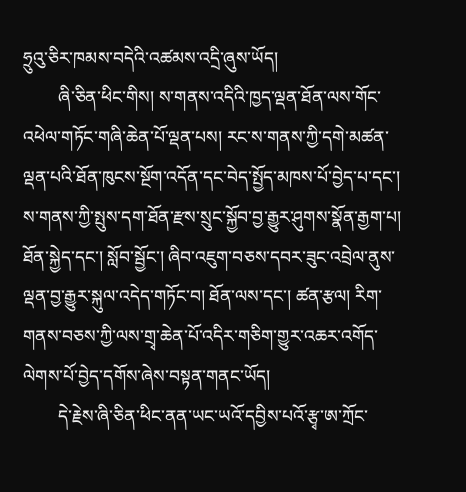ཧྲུའུ་ཅིར་ཁམས་བདེའི་འཚམས་འདྲི་ཞུས་ཡོད།
        ཞི་ཅིན་ཕིང་གིས། ས་གནས་འདིའི་ཁྱད་ལྡན་ཐོན་ལས་གོང་འཕེལ་གཏོང་གཞི་ཆེན་པོ་ལྡན་པས། རང་ས་གནས་ཀྱི་དགེ་མཚན་ལྡན་པའི་ཐོན་ཁུངས་སྔོག་འདོན་དང་བེད་སྤྱོད་མཁས་པོ་བྱེད་པ་དང་། ས་གནས་ཀྱི་སྤུས་དག་ཐོན་རྫས་སྲུང་སྐྱོབ་བྱ་རྒྱུར་ཤུགས་སྣོན་རྒྱག་པ། ཐོན་སྐྱེད་དང་། སློབ་སྦྱོང་། ཞིབ་འཇུག་བཅས་དབར་ཟུང་འབྲེལ་ནུས་ལྡན་བྱ་རྒྱུར་སྐུལ་འདེད་གཏོང་བ། ཐོན་ལས་དང་། ཚན་རྩལ། རིག་གནས་བཅས་ཀྱི་ལས་གྲྭ་ཆེན་པོ་འདིར་གཅིག་གྱུར་འཆར་འགོད་ལེགས་པོ་བྱེད་དགོས་ཞེས་བསྟན་གནང་ཡོད།
        དེ་རྗེས་ཞི་ཅིན་ཕིང་ནན་ཡང་ཡའོ་དབྱིས་པའོ་རྩྭ་ཨ་ཀྲོང་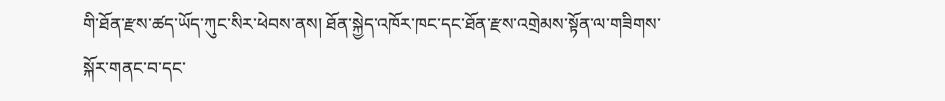གི་ཐོན་རྫས་ཚད་ཡོད་ཀུང་སིར་ཕེབས་ནས། ཐོན་སྐྱེད་འཁོར་ཁང་དང་ཐོན་རྫས་འགྲེམས་སྟོན་ལ་གཟིགས་སྐོར་གནང་བ་དང་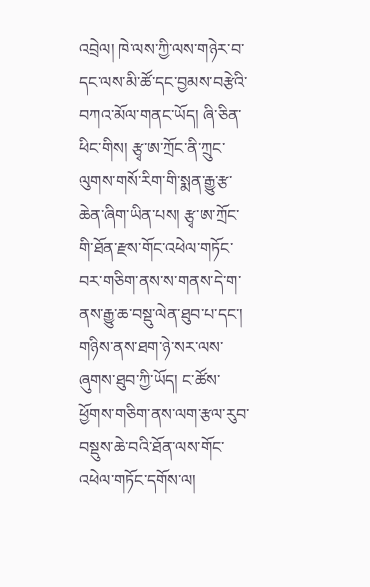འབྲེལ། ཁེ་ལས་ཀྱི་ལས་གཉེར་བ་དང་ལས་མི་ཚོ་དང་བྱམས་བརྩེའི་བཀའ་མོལ་གནང་ཡོད། ཞི་ཅིན་ཕིང་གིས། རྩྭ་ཨ་ཀྲོང་ནི་ཀྲུང་ལུགས་གསོ་རིག་གི་སྨན་རྒྱུ་རྩ་ཆེན་ཞིག་ཡིན་པས། རྩྭ་ཨ་ཀྲོང་གི་ཐོན་རྫས་གོང་འཕེལ་གཏོང་བར་གཅིག་ནས་ས་གནས་དེ་ག་ནས་རྒྱུ་ཆ་བསྡུ་ལེན་ཐུབ་པ་དང་། གཉིས་ནས་ཐག་ཉེ་སར་ལས་ཞུགས་ཐུབ་ཀྱི་ཡོད། ང་ཚོས་ཕྱོགས་གཅིག་ནས་ལག་རྩལ་རུབ་བསྡུས་ཆེ་བའི་ཐོན་ལས་གོང་འཕེལ་གཏོང་དགོས་ལ།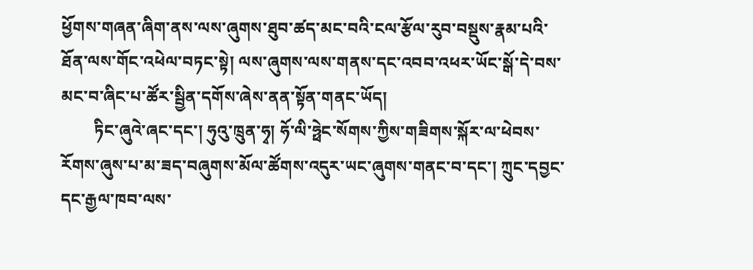ཕྱོགས་གཞན་ཞིག་ནས་ལས་ཞུགས་ཐུབ་ཚད་མང་བའི་ངལ་རྩོལ་རུབ་བསྡུས་རྣམ་པའི་ཐོན་ལས་གོང་འཕེལ་བཏང་སྟེ། ལས་ཞུགས་ལས་གནས་དང་འབབ་འཕར་ཡོང་སྒོ་དེ་བས་མང་བ་ཞིང་པ་ཚོར་སྦྱིན་དགོས་ཞེས་ནན་སྟོན་གནང་ཡོད།
        ཏིང་ཞུའེ་ཞང་དང་། ཧུའུ་ཁྲུན་ཧྭ། ཧོ་ལི་ཧྥེང་སོགས་ཀྱིས་གཟིགས་སྐོར་ལ་ཕེབས་རོགས་ཞུས་པ་མ་ཟད་བཞུགས་མོལ་ཚོགས་འདུར་ཡང་ཞུགས་གནང་བ་དང་། ཀྲུང་དབྱང་དང་རྒྱལ་ཁབ་ལས་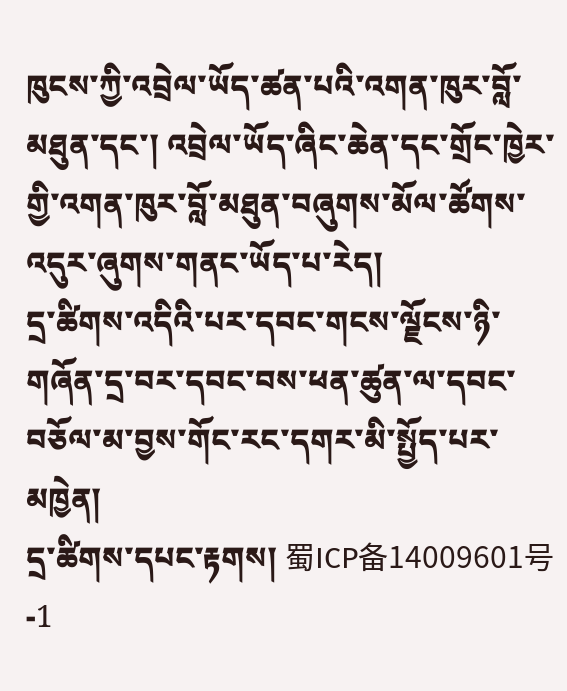ཁུངས་ཀྱི་འབྲེལ་ཡོད་ཚན་པའི་འགན་ཁུར་བློ་མཐུན་དང་། འབྲེལ་ཡོད་ཞིང་ཆེན་དང་གྲོང་ཁྱེར་གྱི་འགན་ཁུར་བློ་མཐུན་བཞུགས་མོལ་ཚོགས་འདུར་ཞུགས་གནང་ཡོད་པ་རེད།
དྲ་ཚིགས་འདིའི་པར་དབང་གངས་ལྗོངས་ཉི་གཞོན་དྲ་བར་དབང་བས་ཕན་ཚུན་ལ་དབང་བཅོལ་མ་བྱས་གོང་རང་དགར་མི་སྤྱོད་པར་མཁྱེན།
དྲ་ཚིགས་དཔང་རྟགས། 蜀ICP备14009601号-1